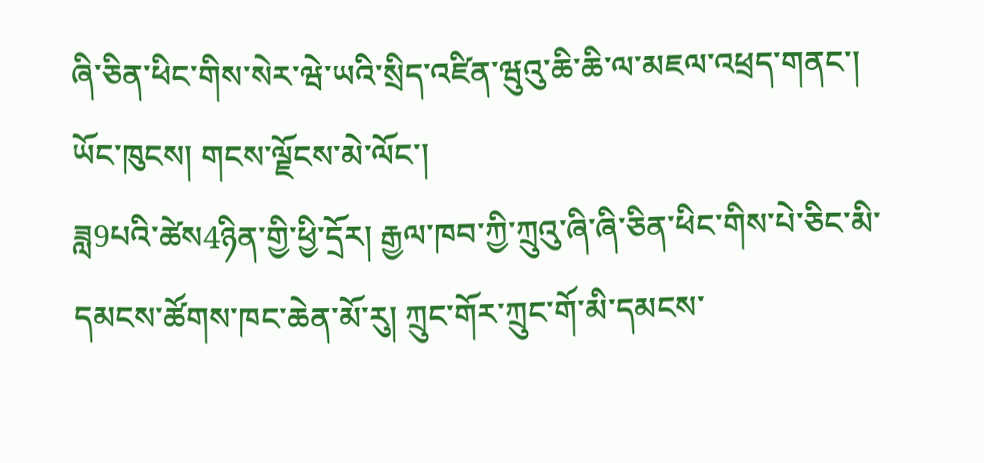ཞི་ཅིན་ཕིང་གིས་སེར་ཝེ་ཡའི་སྲིད་འཛིན་ཝུའུ་ཆི་ཆི་ལ་མཇལ་འཕྲད་གནང་།
ཡོང་ཁུངས། གངས་ལྗོངས་མེ་ལོང་།
ཟླ9པའི་ཚེས4ཉིན་གྱི་ཕྱི་དྲོར། རྒྱལ་ཁབ་ཀྱི་ཀྲུའུ་ཞི་ཞི་ཅིན་ཕིང་གིས་པེ་ཅིང་མི་དམངས་ཚོགས་ཁང་ཆེན་མོ་རུ། ཀྲུང་གོར་ཀྲུང་གོ་མི་དམངས་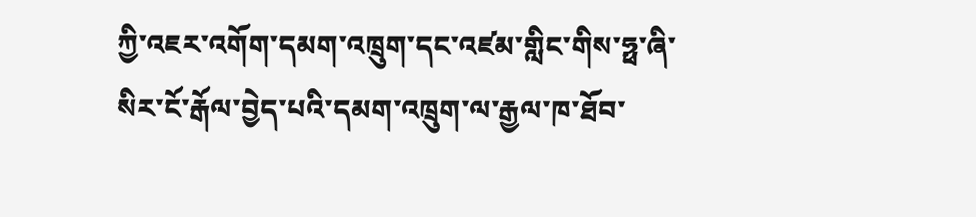ཀྱི་འཇར་འགོག་དམག་འཁྲུག་དང་འཛམ་གླིང་གིས་ཧྥ་ཞི་སིར་ངོ་རྒོལ་བྱེད་པའི་དམག་འཁྲུག་ལ་རྒྱལ་ཁ་ཐོབ་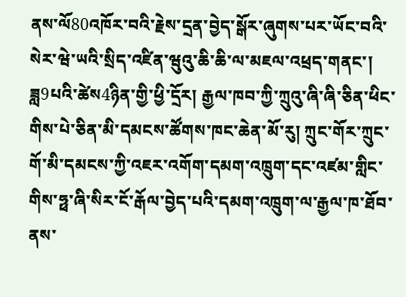ནས་ལོ80འཁོར་བའི་རྗེས་དྲན་བྱེད་སྒོར་ཞུགས་པར་ཡོང་བའི་སེར་ཝེ་ཡའི་སྲིད་འཛིན་ཝུའུ་ཆི་ཆི་ལ་མཇལ་འཕྲད་གནང་།
ཟླ9པའི་ཚེས4ཉིན་གྱི་ཕྱི་དྲོར། རྒྱལ་ཁབ་ཀྱི་ཀྲུའུ་ཞི་ཞི་ཅིན་ཕིང་གིས་པེ་ཅིན་མི་དམངས་ཚོགས་ཁང་ཆེན་མོ་རུ། ཀྲུང་གོར་ཀྲུང་གོ་མི་དམངས་ཀྱི་འཇར་འགོག་དམག་འཁྲུག་དང་འཛམ་གླིང་གིས་ཧྥ་ཞི་སིར་ངོ་རྒོལ་བྱེད་པའི་དམག་འཁྲུག་ལ་རྒྱལ་ཁ་ཐོབ་ནས་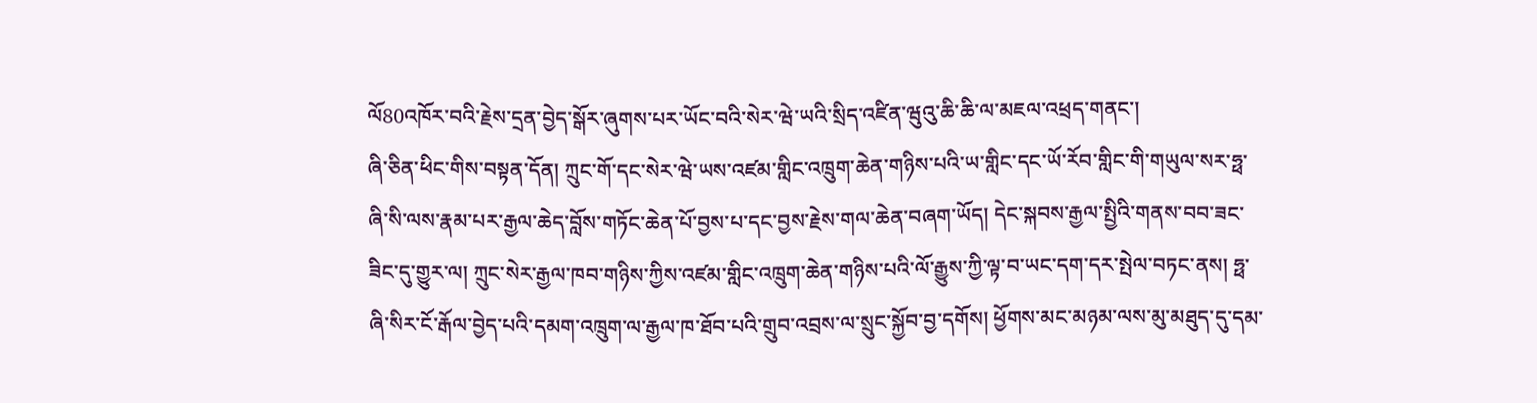ལོ80འཁོར་བའི་རྗེས་དྲན་བྱེད་སྒོར་ཞུགས་པར་ཡོང་བའི་སེར་ཝེ་ཡའི་སྲིད་འཛིན་ཝུའུ་ཆི་ཆི་ལ་མཇལ་འཕྲད་གནང་།
ཞི་ཅིན་ཕིང་གིས་བསྟན་དོན། ཀྲུང་གོ་དང་སེར་ཝེ་ཡས་འཛམ་གླིང་འཁྲུག་ཆེན་གཉིས་པའི་ཡ་གླིང་དང་ཡོ་རོབ་གླིང་གི་གཡུལ་སར་ཧྥ་ཞི་སི་ལས་རྣམ་པར་རྒྱལ་ཆེད་བློས་གཏོང་ཆེན་པོ་བྱས་པ་དང་བྱས་རྗེས་གལ་ཆེན་བཞག་ཡོད། དེང་སྐབས་རྒྱལ་སྤྱིའི་གནས་བབ་ཟང་ཟིང་དུ་གྱུར་ལ། ཀྲུང་སེར་རྒྱལ་ཁབ་གཉིས་ཀྱིས་འཛམ་གླིང་འཁྲུག་ཆེན་གཉིས་པའི་ལོ་རྒྱུས་ཀྱི་ལྟ་བ་ཡང་དག་དར་སྤེལ་བཏང་ནས། ཧྥ་ཞི་སིར་ངོ་རྒོལ་བྱེད་པའི་དམག་འཁྲུག་ལ་རྒྱལ་ཁ་ཐོབ་པའི་གྲུབ་འབྲས་ལ་སྲུང་སྐྱོབ་བྱ་དགོས། ཕྱོགས་མང་མཉམ་ལས་མུ་མཐུད་དུ་དམ་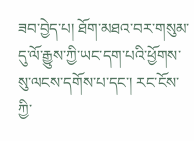ཟབ་བྱེད་པ། ཐོག་མཐའ་བར་གསུམ་དུ་ལོ་རྒྱུས་ཀྱི་ཡང་དག་པའི་ཕྱོགས་སུ་ལངས་དགོས་པ་དང་། རང་ངོས་ཀྱི་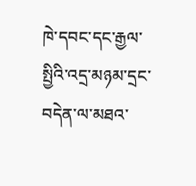ཁེ་དབང་དང་རྒྱལ་སྤྱིའི་འདྲ་མཉམ་དྲང་བདེན་ལ་མཐའ་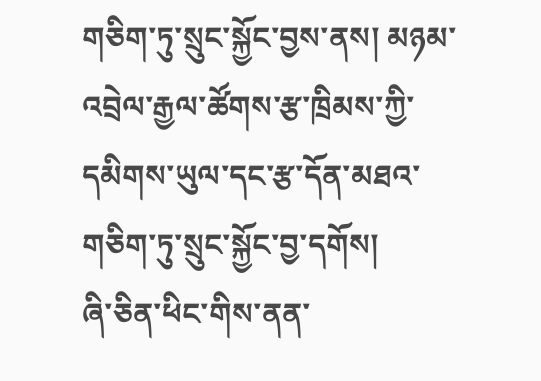གཅིག་ཏུ་སྲུང་སྐྱོང་བྱས་ནས། མཉམ་འབྲེལ་རྒྱལ་ཚོགས་རྩ་ཁྲིམས་ཀྱི་དམིགས་ཡུལ་དང་རྩ་དོན་མཐའ་གཅིག་ཏུ་སྲུང་སྐྱོང་བྱ་དགོས།
ཞི་ཅིན་ཕིང་གིས་ནན་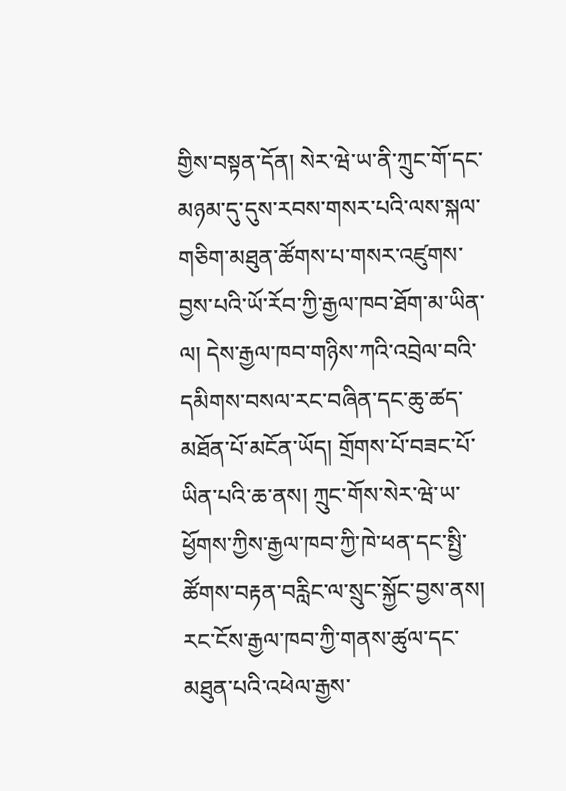གྱིས་བསྟན་དོན། སེར་ཝེ་ཡ་ནི་ཀྲུང་གོ་དང་མཉམ་དུ་དུས་རབས་གསར་པའི་ལས་སྐལ་གཅིག་མཐུན་ཚོགས་པ་གསར་འཛུགས་བྱས་པའི་ཡོ་རོབ་ཀྱི་རྒྱལ་ཁབ་ཐོག་མ་ཡིན་ལ། དེས་རྒྱལ་ཁབ་གཉིས་ཀའི་འབྲེལ་བའི་དམིགས་བསལ་རང་བཞིན་དང་ཆུ་ཚད་མཐོན་པོ་མངོན་ཡོད། གྲོགས་པོ་བཟང་པོ་ཡིན་པའི་ཆ་ནས། ཀྲུང་གོས་སེར་ཝེ་ཡ་ཕྱོགས་ཀྱིས་རྒྱལ་ཁབ་ཀྱི་ཁེ་ཕན་དང་སྤྱི་ཚོགས་བརྟན་བརླིང་ལ་སྲུང་སྐྱོང་བྱས་ནས། རང་ངོས་རྒྱལ་ཁབ་ཀྱི་གནས་ཚུལ་དང་མཐུན་པའི་འཕེལ་རྒྱས་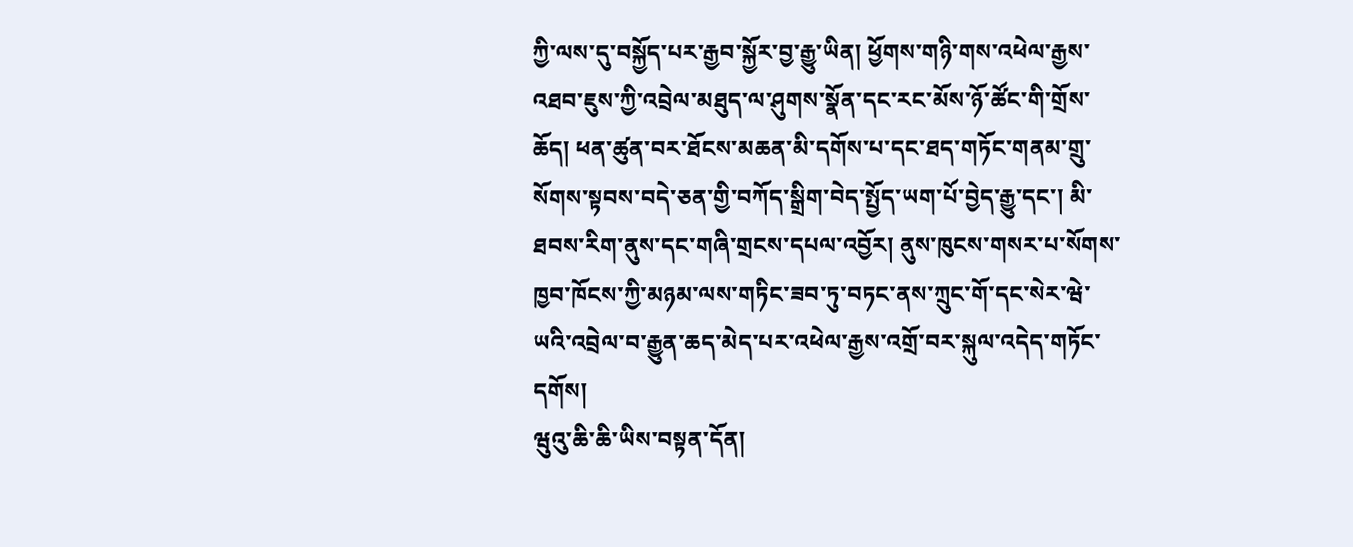ཀྱི་ལས་དུ་བསྐྱོད་པར་རྒྱབ་སྐྱོར་བྱ་རྒྱུ་ཡིན། ཕྱོགས་གཉི་གས་འཕེལ་རྒྱས་འཐབ་ཇུས་ཀྱི་འབྲེལ་མཐུད་ལ་ཤུགས་སྣོན་དང་རང་མོས་ཉོ་ཚོང་གི་གྲོས་ཆོད། ཕན་ཚུན་བར་ཐོངས་མཆན་མི་དགོས་པ་དང་ཐད་གཏོང་གནམ་གྲུ་སོགས་སྟབས་བདེ་ཅན་གྱི་བཀོད་སྒྲིག་བེད་སྤྱོད་ཡག་པོ་བྱེད་རྒྱུ་དང་། མི་ཐབས་རིག་ནུས་དང་གཞི་གྲངས་དཔལ་འབྱོར། ནུས་ཁུངས་གསར་པ་སོགས་ཁྱབ་ཁོངས་ཀྱི་མཉམ་ལས་གཏིང་ཟབ་ཏུ་བཏང་ནས་ཀྲུང་གོ་དང་སེར་ཝེ་ཡའི་འབྲེལ་བ་རྒྱུན་ཆད་མེད་པར་འཕེལ་རྒྱས་འགྲོ་བར་སྐུལ་འདེད་གཏོང་དགོས།
ཝུའུ་ཆི་ཆི་ཡིས་བསྟན་དོན།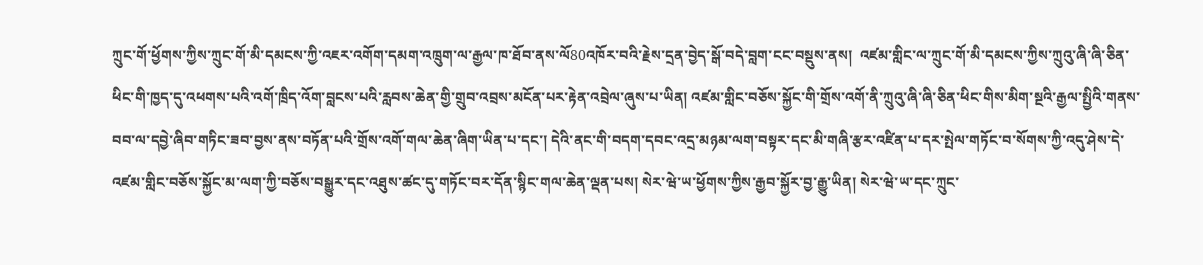ཀྲུང་གོ་ཕྱོགས་ཀྱིས་ཀྲུང་གོ་མི་དམངས་ཀྱི་འཇར་འགོག་དམག་འཁྲུག་ལ་རྒྱལ་ཁ་ཐོབ་ནས་ལོ80འཁོར་བའི་རྗེས་དྲན་བྱེད་སྒོ་བདེ་བླག་ངང་བསྡུས་ནས།  འཛམ་གླིང་ལ་ཀྲུང་གོ་མི་དམངས་ཀྱིས་ཀྲུའུ་ཞི་ཞི་ཅིན་ཕིང་གི་ཁྱད་དུ་འཕགས་པའི་འགོ་ཁྲིད་འོག་བླངས་པའི་རླབས་ཆེན་གྱི་གྲུབ་འབྲས་མངོན་པར་རྟེན་འབྲེལ་ཞུས་པ་ཡིན། འཛམ་གླིང་བཅོས་སྐྱོང་གི་གྲོས་འགོ་ནི་ཀྲུའུ་ཞི་ཞི་ཅིན་ཕིང་གིས་མིག་སྔའི་རྒྱལ་སྤྱིའི་གནས་བབ་ལ་དབྱེ་ཞིབ་གཏིང་ཟབ་བྱས་ནས་བཏོན་པའི་གྲོས་འགོ་གལ་ཆེན་ཞིག་ཡིན་པ་དང་། དེའི་ནང་གི་བདག་དབང་འདྲ་མཉམ་ལག་བསྟར་དང་མི་གཞི་རྩར་འཛིན་པ་དར་སྤེལ་གཏོང་བ་སོགས་ཀྱི་འདུ་ཤེས་དེ་འཛམ་གླིང་བཅོས་སྐྱོང་མ་ལག་ཀྱི་བཅོས་བསྒྱུར་དང་འཐུས་ཚང་དུ་གཏོང་བར་དོན་སྙིང་གལ་ཆེན་ལྡན་པས། སེར་ཝེ་ཡ་ཕྱོགས་ཀྱིས་རྒྱབ་སྐྱོར་བྱ་རྒྱུ་ཡིན། སེར་ཝེ་ཡ་དང་ཀྲུང་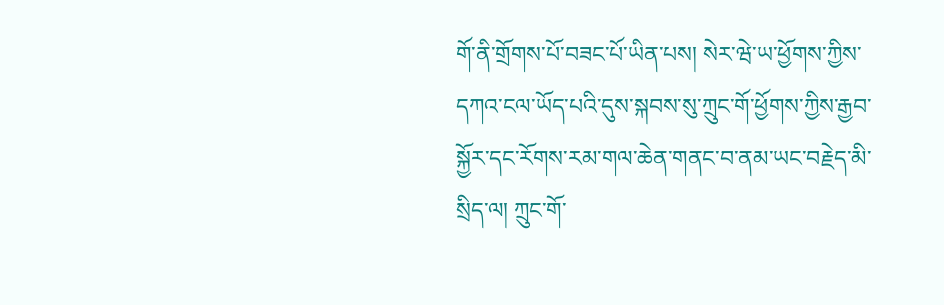གོ་ནི་གྲོགས་པོ་བཟང་པོ་ཡིན་པས། སེར་ཝེ་ཡ་ཕྱོགས་ཀྱིས་དཀའ་ངལ་ཡོད་པའི་དུས་སྐབས་སུ་ཀྲུང་གོ་ཕྱོགས་ཀྱིས་རྒྱབ་སྐྱོར་དང་རོགས་རམ་གལ་ཆེན་གནང་བ་ནམ་ཡང་བརྗེད་མི་སྲིད་ལ། ཀྲུང་གོ་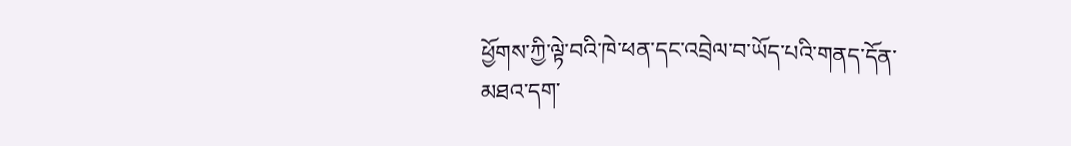ཕྱོགས་ཀྱི་ལྟེ་བའི་ཁེ་ཕན་དང་འབྲེལ་བ་ཡོད་པའི་གནད་དོན་མཐའ་དག་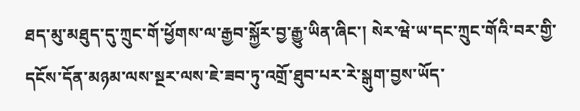ཐད་མུ་མཐུད་དུ་ཀྲུང་གོ་ཕྱོགས་ལ་རྒྱབ་སྐྱོར་བྱ་རྒྱུ་ཡིན་ཞིང་། སེར་ཝེ་ཡ་དང་ཀྲུང་གོའི་བར་གྱི་དངོས་དོན་མཉམ་ལས་སྔར་ལས་ཇེ་ཟབ་ཏུ་འགྲོ་ཐུབ་པར་རེ་སྒུག་བྱས་ཡོད་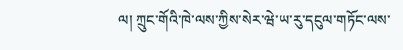ལ། ཀྲུང་གོའི་ཁེ་ལས་ཀྱིས་སེར་ཝེ་ཡ་རུ་དངུལ་གཏོང་ལས་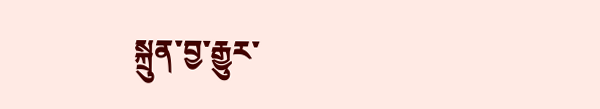སྐྲུན་བྱ་རྒྱུར་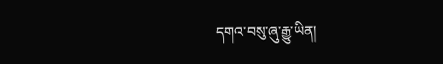དགའ་བསུ་ཞུ་རྒྱུ་ཡིན།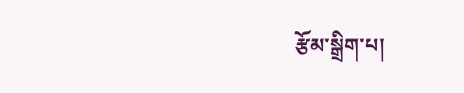རྩོམ་སྒྲིག་པ།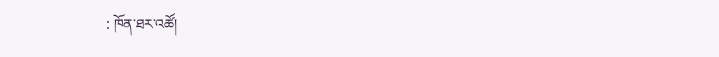: ཁོན་ཐར་འཚོ།